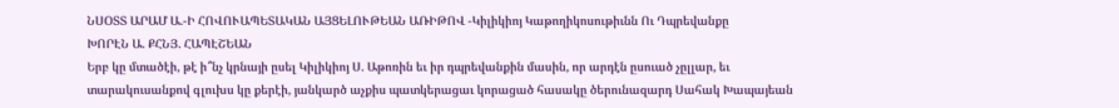ՆՍՕՏՏ ԱՐԱՄ Ա.-Ի ՀՈՎՈՒԱՊԵՏԱԿԱՆ ԱՅՑԵԼՈՒԹԵԱՆ ԱՌԻԹՈՎ -Կիլիկիոյ Կաթողիկոսութիւնն Ու Դպրեվանքը
ԽՈՐԷՆ Ա. ՔՀՆՅ. ՀԱՊԷՇԵԱՆ
Երբ կը մտածէի, թէ ի՞նչ կրնայի ըսել Կիլիկիոյ Ս. Աթոռին եւ իր դպրեվանքին մասին, որ արդէն ըսուած չըլլար, եւ տարակուսանքով գլուխս կը քերէի, յանկարծ աչքիս պատկերացաւ կորացած հասակը ծերունազարդ Սահակ Խապայեան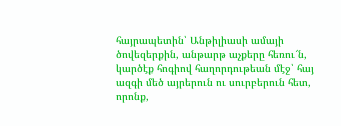հայրապետին՝ Անթիլիասի ամայի ծովեզերքին, անթարթ աչքերը հեռու՜ն, կարծէք հոգիով հաղորդութեան մէջ՝ հայ ազգի մեծ այրերուն ու սուրբերուն հետ, որոնք,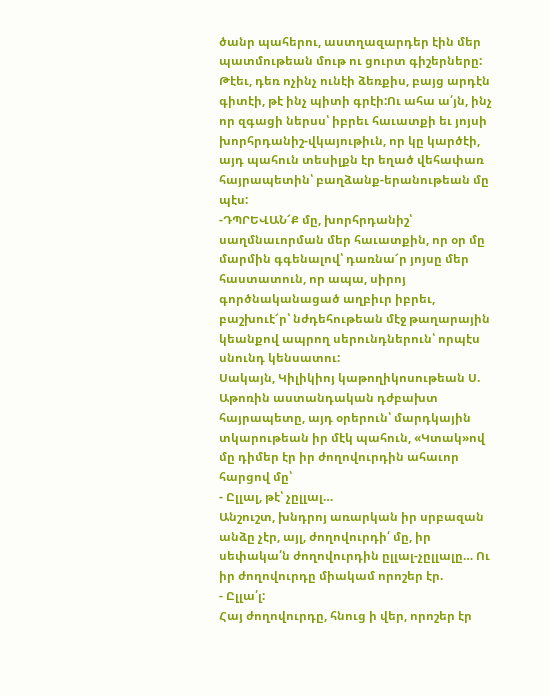ծանր պահերու, աստղազարդեր էին մեր պատմութեան մութ ու ցուրտ գիշերները: Թէեւ, դեռ ոչինչ ունէի ձեռքիս, բայց արդէն գիտէի, թէ ինչ պիտի գրէի:Ու ահա ա՛յն, ինչ որ զգացի ներսս՝ իբրեւ հաւատքի եւ յոյսի խորհրդանիշ-վկայութիւն, որ կը կարծէի, այդ պահուն տեսիլքն էր եղած վեհափառ հայրապետին՝ բաղձանք-երանութեան մը պէս:
-ԴՊՐԵՎԱՆ՜Ք մը, խորհրդանիշ՝ սաղմնաւորման մեր հաւատքին, որ օր մը մարմին գգենալով՝ դառնա՜ր յոյսը մեր հաստատուն, որ ապա, սիրոյ գործնականացած աղբիւր իբրեւ, բաշխուէ՜ր՝ նժդեհութեան մէջ թաղարային կեանքով ապրող սերունդներուն՝ որպէս սնունդ կենսատու:
Սակայն, Կիլիկիոյ կաթողիկոսութեան Ս. Աթոռին աստանդական դժբախտ հայրապետը, այդ օրերուն՝ մարդկային տկարութեան իր մէկ պահուն, «Կտակ»ով մը դիմեր էր իր ժողովուրդին ահաւոր հարցով մը՝
- Ըլլալ, թէ՝ չըլլալ…
Անշուշտ, խնդրոյ առարկան իր սրբազան անձը չէր, այլ, ժողովուրդի՛ մը, իր սեփակա՛ն ժողովուրդին ըլլալ-չըլլալը… Ու իր ժողովուրդը միակամ որոշեր էր.
- Ըլլա՛լ:
Հայ ժողովուրդը, հնուց ի վեր, որոշեր էր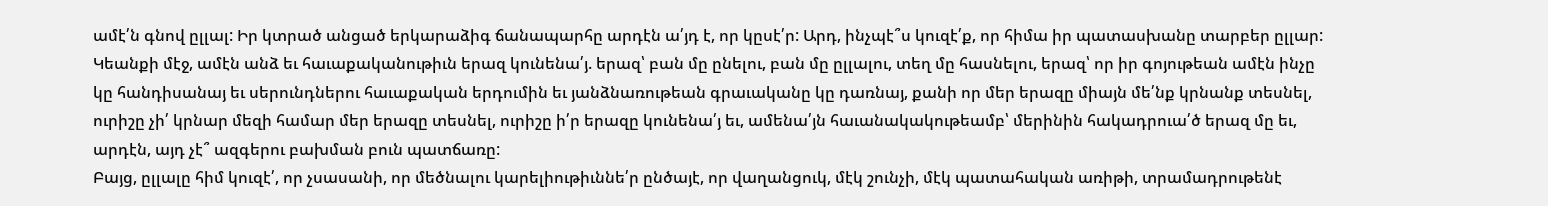ամէ՛ն գնով ըլլալ: Իր կտրած անցած երկարաձիգ ճանապարհը արդէն ա՛յդ է, որ կըսէ՛ր: Արդ, ինչպէ՞ս կուզէ՛ք, որ հիմա իր պատասխանը տարբեր ըլլար:
Կեանքի մէջ, ամէն անձ եւ հաւաքականութիւն երազ կունենա՛յ. երազ՝ բան մը ընելու, բան մը ըլլալու, տեղ մը հասնելու, երազ՝ որ իր գոյութեան ամէն ինչը կը հանդիսանայ եւ սերունդներու հաւաքական երդումին եւ յանձնառութեան գրաւականը կը դառնայ, քանի որ մեր երազը միայն մե՛նք կրնանք տեսնել, ուրիշը չի՛ կրնար մեզի համար մեր երազը տեսնել, ուրիշը ի՛ր երազը կունենա՛յ եւ, ամենա՛յն հաւանակակութեամբ՝ մերինին հակադրուա՛ծ երազ մը եւ, արդէն, այդ չէ՞ ազգերու բախման բուն պատճառը:
Բայց, ըլլալը հիմ կուզէ՛, որ չսասանի, որ մեծնալու կարելիութիւննե՛ր ընծայէ, որ վաղանցուկ, մէկ շունչի, մէկ պատահական առիթի, տրամադրութենէ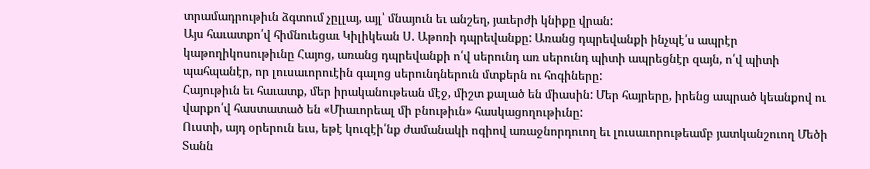տրամադրութիւն ձգտում չըլլայ, այլ՝ մնայուն եւ անշեղ, յաւերժի կնիքը վրան:
Այս հաւատքո՛վ հիմնուեցաւ Կիլիկեան Ս. Աթոռի դպրեվանքը: Առանց դպրեվանքի ինչպէ՛ս ապրէր կաթողիկոսութիւնը Հայոց, առանց դպրեվանքի ո՛վ սերունդ առ սերունդ պիտի ապրեցնէր զայն, ո՛վ պիտի պահպանէր, որ լուսաւորուէին գալոց սերունդներուն մտքերն ու հոգիները:
Հայութիւն եւ հաւատք, մեր իրականութեան մէջ, միշտ քալած են միասին: Մեր հայրերը, իրենց ապրած կեանքով ու վարքո՛վ հաստատած են «Միաւորեալ մի բնութիւն» հասկացողութիւնը:
Ուստի, այդ օրերուն եւս, եթէ կուզէի՛նք ժամանակի ոգիով առաջնորդուող եւ լուսաւորութեամբ յատկանշուող Մեծի Տանն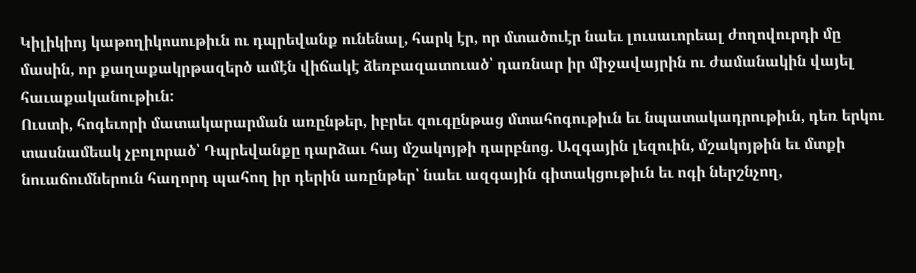Կիլիկիոյ կաթողիկոսութիւն ու դպրեվանք ունենալ, հարկ էր, որ մտածուէր նաեւ լուսաւորեալ ժողովուրդի մը մասին, որ քաղաքակրթազերծ ամէն վիճակէ ձեռբազատուած՝ դառնար իր միջավայրին ու ժամանակին վայել հաւաքականութիւն:
Ուստի, հոգեւորի մատակարարման առընթեր, իբրեւ զուգընթաց մտահոգութիւն եւ նպատակադրութիւն, դեռ երկու տասնամեակ չբոլորած՝ Դպրեվանքը դարձաւ հայ մշակոյթի դարբնոց. Ազգային լեզուին, մշակոյթին եւ մտքի նուաճումներուն հաղորդ պահող իր դերին առընթեր՝ նաեւ ազգային գիտակցութիւն եւ ոգի ներշնչող,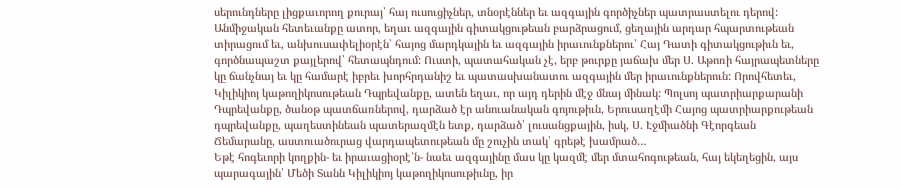սերունդները լիցքաւորող քուրայ՝ հայ ուսուցիչներ, տնօրէններ եւ ազգային գործիչներ պատրաստելու դերով:
Անմիջական հետեւանքը ատոր, եղաւ ազգային գիտակցութեան բարձրացում, ցեղային արդար հպարտութեան տիրացում եւ, անխուսափելիօրէն՝ հայոց մարդկային եւ ազգային իրաւունքներու՝ Հայ Դատի գիտակցութիւն եւ, գործնապաշտ քայլերով՝ հետապնդում: Ուստի, պատահական չէ, երբ թուրքը յաճախ մեր Ս. Աթոռի հայրապետները կը ճանչնայ եւ կը համարէ իբրեւ խորհրդանիշ եւ պատասխանատու ազգային մեր իրաւունքներուն: Որովհետեւ, Կիլիկիոյ կաթողիկոսութեան Դպրեվանքը, ատեն եղաւ, որ այդ դերին մէջ մնայ մինակ: Պոլսոյ պատրիարքարանի Դպրեվանքը, ծանօթ պատճառներով, դարձած էր անուանական գոյութիւն, Երուսաղէմի Հայոց պատրիարքութեան դպրեվանքը, պաղեստինեան պատերազմէն ետք, դարձած՝ լուսանցքային, իսկ, Ս. Էջմիածնի Գէորգեան Ճեմարանը, աստուածուրաց վարդապետութեան մը շուչին տակ՝ գրեթէ խամրած…
Եթէ հոգեւորի կողքին- եւ իրաւացիօրէ՛ն- նաեւ ազգայինը մաս կը կազմէ մեր մտահոգութեան, հայ եկեղեցին, այս պարագային՝ Մեծի Տանն Կիլիկիոյ կաթողիկոսութիւնը, իր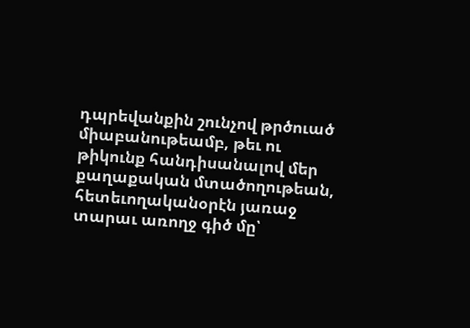դպրեվանքին շունչով թրծուած միաբանութեամբ, թեւ ու թիկունք հանդիսանալով մեր քաղաքական մտածողութեան, հետեւողականօրէն յառաջ տարաւ առողջ գիծ մը՝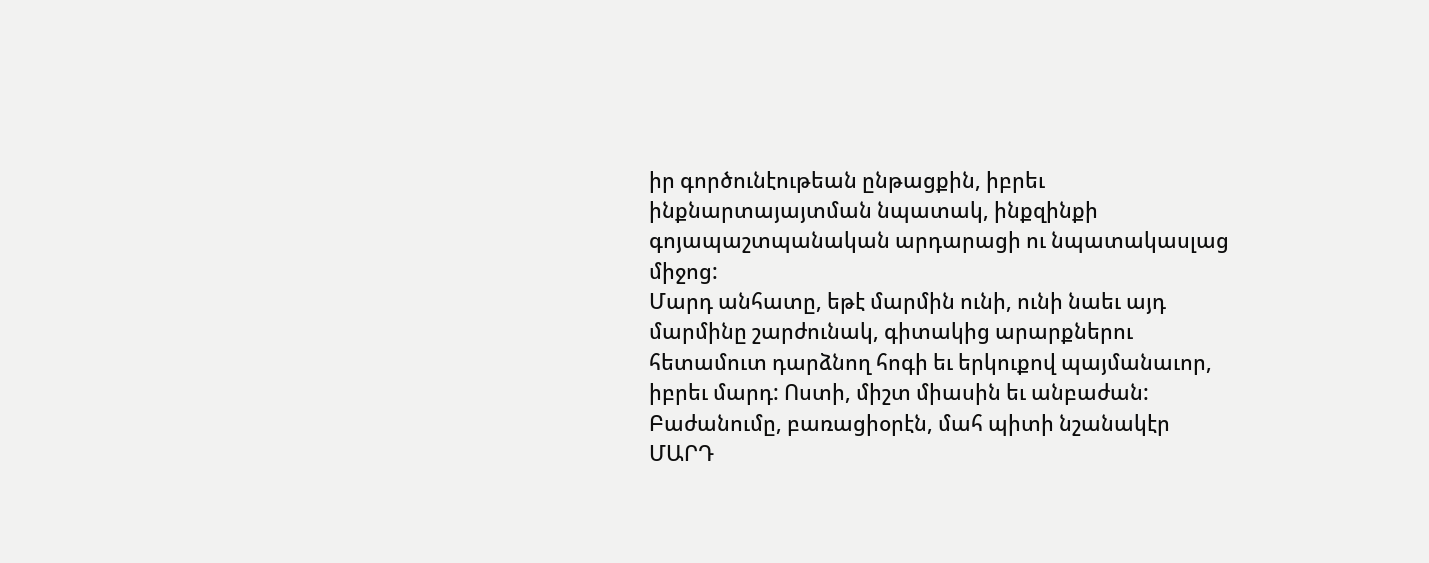իր գործունէութեան ընթացքին, իբրեւ ինքնարտայայտման նպատակ, ինքզինքի գոյապաշտպանական արդարացի ու նպատակասլաց միջոց:
Մարդ անհատը, եթէ մարմին ունի, ունի նաեւ այդ մարմինը շարժունակ, գիտակից արարքներու հետամուտ դարձնող հոգի եւ երկուքով պայմանաւոր, իբրեւ մարդ: Ոստի, միշտ միասին եւ անբաժան: Բաժանումը, բառացիօրէն, մահ պիտի նշանակէր ՄԱՐԴ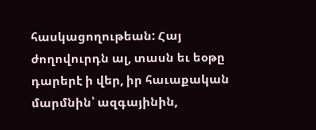հասկացողութեան: Հայ ժողովուրդն ալ, տասն եւ եօթը դարերէ ի վեր, իր հաւաքական մարմնին՝ ազգայինին,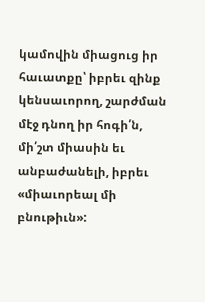կամովին միացուց իր հաւատքը՝ իբրեւ զինք կենսաւորող, շարժման մէջ դնող իր հոգի՛ն, մի՛շտ միասին եւ անբաժանելի, իբրեւ «միաւորեալ մի բնութիւն»: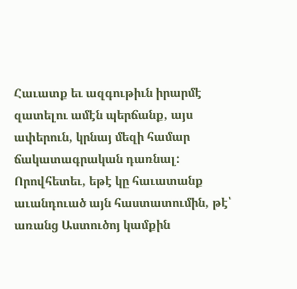Հաւատք եւ ազգութիւն իրարմէ զատելու ամէն պերճանք, այս ափերուն, կրնայ մեզի համար ճակատագրական դառնալ: Որովհետեւ, եթէ կը հաւատանք աւանդուած այն հաստատումին, թէ՝ առանց Աստուծոյ կամքին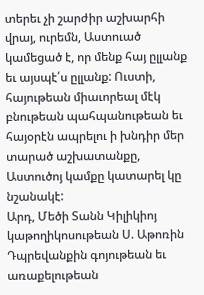տերեւ չի շարժիր աշխարհի վրայ, ուրեմն, Աստուած կամեցած է, որ մենք հայ ըլլանք եւ այսպէ՛ս ըլլանք: Ուստի, հայութեան միաւորեալ մէկ բնութեան պահպանութեան եւ հայօրէն ապրելու ի խնդիր մեր տարած աշխատանքը, Աստուծոյ կամքը կատարել կը նշանակէ:
Արդ, Մեծի Տանն Կիլիկիոյ կաթողիկոսութեան Ս. Աթոռին Դպրեվանքին գոյութեան եւ առաքելութեան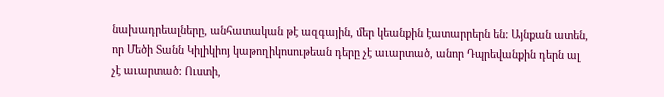նախադրեալները, անհատական թէ ազգային, մեր կեանքին էատարրերն են: Այնքան ատեն, որ Մեծի Տանն Կիլիկիոյ կաթողիկոսութեան դերը չէ աւարտած, անոր Դպրեվանքին դերն ալ չէ աւարտած: Ուստի,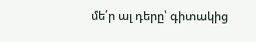մե՛ր ալ դերը՝ գիտակից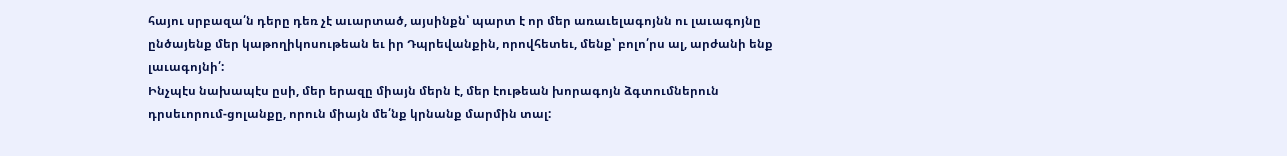հայու սրբազա՛ն դերը դեռ չէ աւարտած, այսինքն՝ պարտ է որ մեր առաւելագոյնն ու լաւագոյնը ընծայենք մեր կաթողիկոսութեան եւ իր Դպրեվանքին, որովհետեւ, մենք՝ բոլո՛րս ալ, արժանի ենք լաւագոյնի՛:
Ինչպէս նախապէս ըսի, մեր երազը միայն մերն է, մեր էութեան խորագոյն ձգտումներուն դրսեւորում-ցոլանքը, որուն միայն մե՛նք կրնանք մարմին տալ: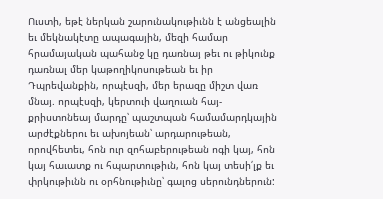Ուստի, եթէ ներկան շարունակութիւնն է անցեալին եւ մեկնակէտը ապագային, մեզի համար հրամայական պահանջ կը դառնայ թեւ ու թիկունք դառնալ մեր կաթողիկոսութեան եւ իր Դպրեվանքին, որպէսզի, մեր երազը միշտ վառ մնայ. որպէսզի, կերտուի վաղուան հայ-քրիստոնեայ մարդը՝ պաշտպան համամարդկային արժէքներու եւ ախոյեան՝ արդարութեան, որովհետեւ, հոն ուր զոհաբերութեան ոգի կայ, հոն կայ հաւատք ու հպարտութիւն, հոն կայ տեսի՛լք եւ փրկութիւնն ու օրհնութիւնը՝ գալոց սերունդներուն: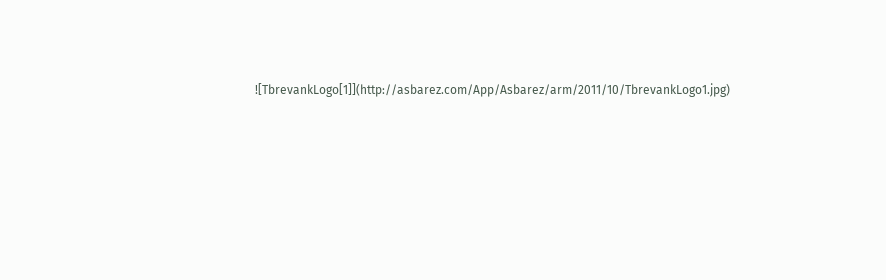![TbrevankLogo[1]](http://asbarez.com/App/Asbarez/arm/2011/10/TbrevankLogo1.jpg)